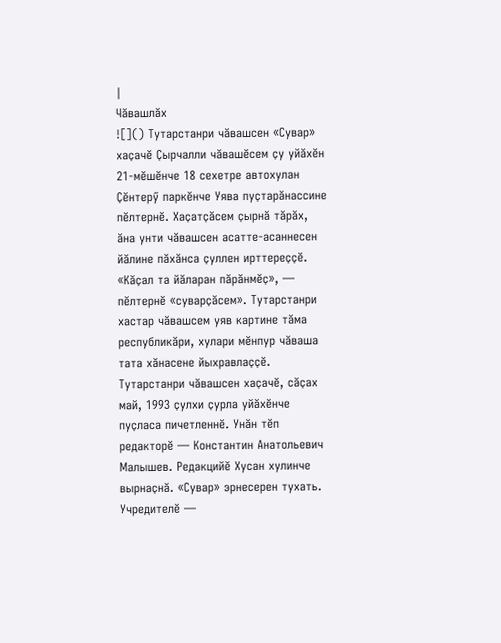|
Чӑвашлӑх
![]() Тутарстанри чӑвашсен «Сувар» хаҫачӗ Ҫырчалли чӑвашӗсем ҫу уйӑхӗн 21-мӗшӗнче 18 сехетре автохулан Ҫӗнтерӳ паркӗнче Уява пуҫтарӑнассине пӗлтернӗ. Хаҫатҫӑсем ҫырнӑ тӑрӑх, ӑна унти чӑвашсен асатте-асаннесен йӑлине пӑхӑнса ҫуллен ирттереҫҫӗ. «Кӑҫал та йӑларан пӑрӑнмӗҫ», — пӗлтернӗ «суварҫӑсем». Тутарстанри хастар чӑвашсем уяв картине тӑма республикӑри, хулари мӗнпур чӑваша тата хӑнасене йыхравлаҫҫӗ. Тутарстанри чӑвашсен хаҫачӗ, сӑҫах май, 1993 ҫулхи ҫурла уйӑхӗнче пуҫласа пичетленнӗ. Унӑн тӗп редакторӗ — Константин Анатольевич Малышев. Редакцийӗ Хусан хулинче вырнаҫнӑ. «Сувар» эрнесерен тухать. Учредителӗ —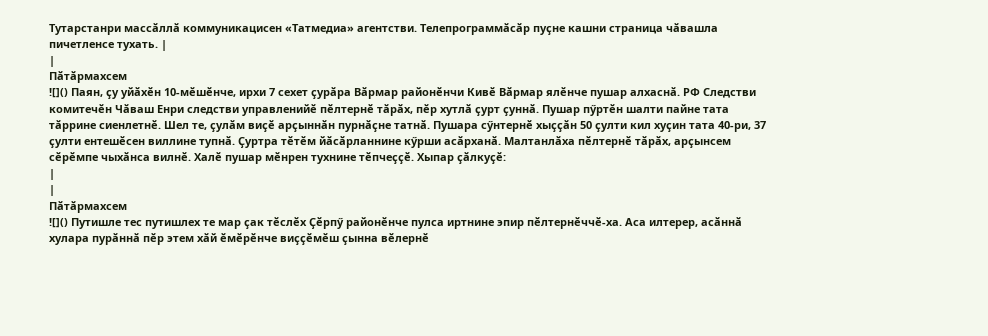Тутарстанри массӑллӑ коммуникацисен «Татмедиа» агентстви. Телепрограммӑсӑр пуҫне кашни страница чӑвашла пичетленсе тухать. |
|
Пӑтӑрмахсем
![]() Паян, ҫу уйӑхӗн 10-мӗшӗнче, ирхи 7 сехет ҫурӑра Вӑрмар районӗнчи Кивӗ Вӑрмар ялӗнче пушар алхаснӑ. РФ Следстви комитечӗн Чӑваш Енри следстви управленийӗ пӗлтернӗ тӑрӑх, пӗр хутлӑ ҫурт ҫуннӑ. Пушар пӳртӗн шалти пайне тата тӑррине сиенлетнӗ. Шел те, ҫулӑм виҫӗ арҫыннӑн пурнӑҫне татнӑ. Пушара сӳнтернӗ хыҫҫӑн 50 ҫулти кил хуҫин тата 40-ри, 37 ҫулти ентешӗсен виллине тупнӑ. Ҫуртра тӗтӗм йӑсӑрланнине кӳрши асӑрханӑ. Малтанлӑха пӗлтернӗ тӑрӑх, арҫынсем сӗрӗмпе чыхӑнса вилнӗ. Халӗ пушар мӗнрен тухнине тӗпчеҫҫӗ. Хыпар ҫӑлкуҫӗ:
|
|
Пӑтӑрмахсем
![]() Путишле тес путишлех те мар ҫак тӗслӗх Ҫӗрпӳ районӗнче пулса иртнине эпир пӗлтернӗччӗ-ха. Аса илтерер, асӑннӑ хулара пурӑннӑ пӗр этем хӑй ӗмӗрӗнче виҫҫӗмӗш ҫынна вӗлернӗ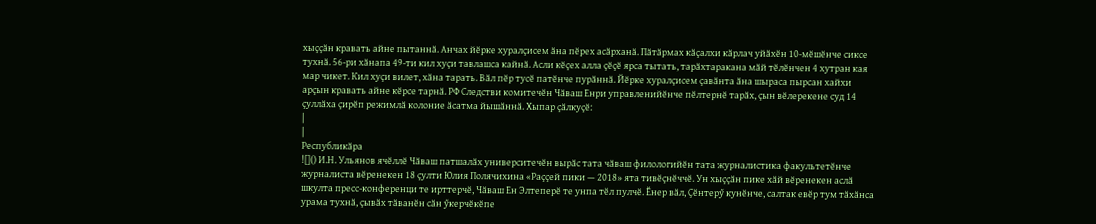хыҫҫӑн кравать айне пытаннӑ. Анчах йӗрке хуралҫисем ӑна пӗрех асӑрханӑ. Пӑтӑрмах кӑҫалхи кӑрлач уйӑхӗн 10-мӗшӗнче сиксе тухнӑ. 56-ри хӑнапа 49-ти кил хуҫи тавлашса кайнӑ. Асли кӗҫех алла ҫӗҫӗ ярса тытать, тарӑхтаракана мӑй тӗлӗнчен 4 хутран кая мар чикет. Кил хуҫи вилет, хӑна тарать. Вӑл пӗр тусӗ патӗнче пурӑннӑ. Йӗрке хуралҫисем ҫавӑнта ӑна шыраса пырсан хайхи арҫын кравать айне кӗрсе тарнӑ. РФ Следстви комитечӗн Чӑваш Енри управленийӗнче пӗлтернӗ тарӑх, ҫын вӗлерекене суд 14 ҫуллӑха ҫирӗп режимлӑ колоние ӑсатма йышӑннӑ. Хыпар ҫӑлкуҫӗ:
|
|
Республикӑра
![]() И.Н. Ульянов ячӗллӗ Чӑваш патшалӑх университечӗн вырӑс тата чӑваш филологийӗн тата журналистика факультетӗнче журналиста вӗренекен 18 ҫулти Юлия Полячихина «Раҫҫей пики — 2018» ята тивӗҫнӗччӗ. Ун хыҫҫӑн пике хӑй вӗренекен аслӑ шкулта пресс-конференци те ирттерчӗ, Чӑваш Ен Элтеперӗ те унпа тӗл пулчӗ. Ӗнер вӑл, Ҫӗнтерӳ кунӗнче, салтак евӗр тум тӑхӑнса урама тухнӑ, ҫывӑх тӑванӗн сӑн ӳкерчӗкӗпе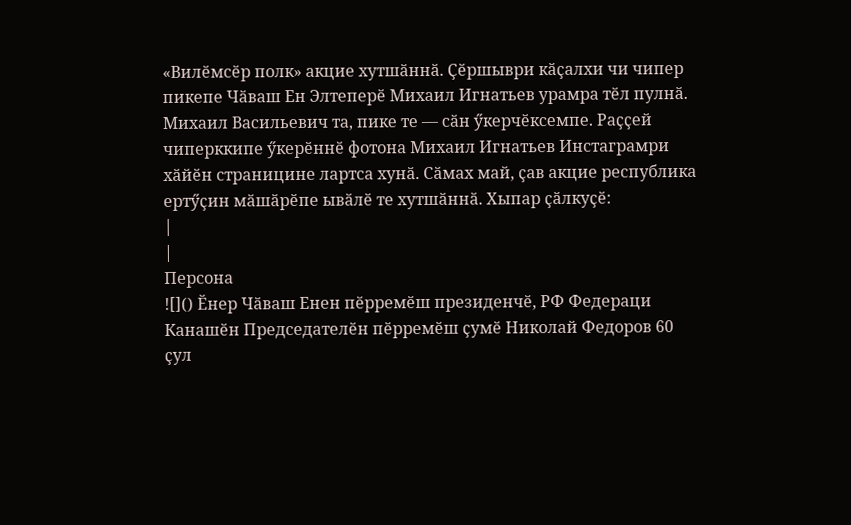«Вилӗмсӗр полк» акцие хутшӑннӑ. Ҫӗршыври кӑҫалхи чи чипер пикепе Чӑваш Ен Элтеперӗ Михаил Игнатьев урамра тӗл пулнӑ. Михаил Васильевич та, пике те — сӑн ӳкерчӗксемпе. Раҫҫей чиперккипе ӳкерӗннӗ фотона Михаил Игнатьев Инстаграмри хӑйӗн страницине лартса хунӑ. Сӑмах май, ҫав акцие республика ертӳҫин мӑшӑрӗпе ывӑлӗ те хутшӑннӑ. Хыпар ҫӑлкуҫӗ:
|
|
Персона
![]() Ӗнер Чӑваш Енен пӗрремӗш президенчӗ, РФ Федераци Канашӗн Председателӗн пӗрремӗш ҫумӗ Николай Федоров 60 ҫул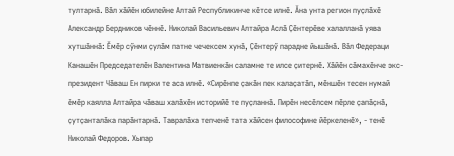тултарнӑ. Вӑл хӑйӗн юбилейне Алтай Республикинче кӗтсе илнӗ. Ӑна унта регион пуҫлӑхӗ Александр Бердников чӗннӗ. Николай Васильевич Алтайра Аслӑ Ҫӗнтерӗве халалланӑ уява хутшӑннӑ: Ӗмӗр сӳнми ҫулӑм патне чечексем хунӑ, Ҫӗнтерӳ парадне йышӑнӑ. Вӑл Федераци Канашӗн Председателӗн Валентина Матвиенкӑн саламне те илсе ҫитернӗ. Хӑйӗн сӑмахӗнче экс-президент Чӑваш Ен пирки те аса илнӗ. «Сирӗнпе ҫакӑн пек калаҫатӑп, мӗншӗн тесен нумай ӗмӗр каялла Алтайра чӑваш халӑхӗн историйӗ те пуҫланнӑ. Пирӗн несӗлсем пӗрле ҫапӑҫнӑ, ҫутҫанталӑка парӑнтарнӑ. Тавралӑха тепченӗ тата хӑйсен философине йӗркеленӗ», - тенӗ Николай Федоров. Хыпар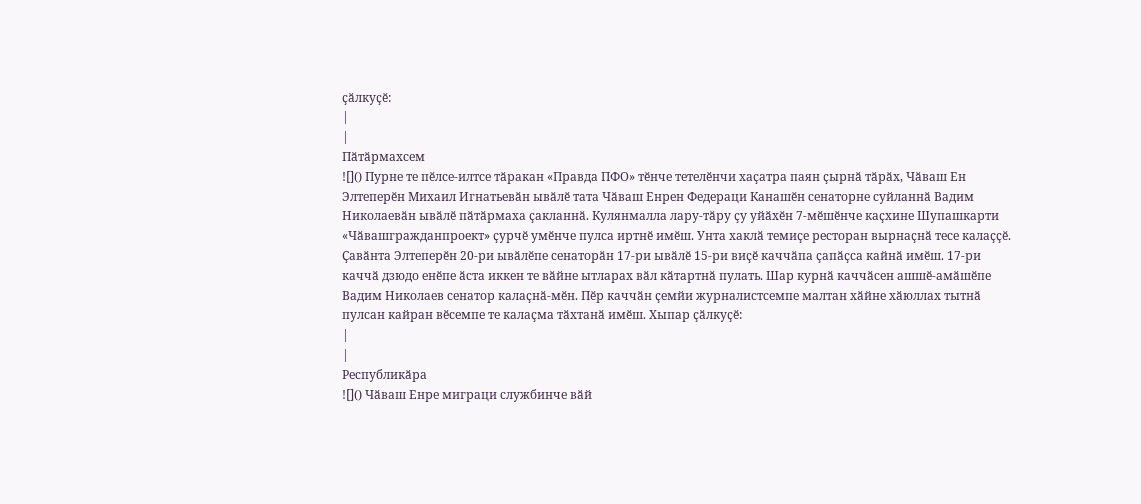ҫӑлкуҫӗ:
|
|
Пӑтӑрмахсем
![]() Пурне те пӗлсе-илтсе тӑракан «Правда ПФО» тӗнче тетелӗнчи хаҫатра паян ҫырнӑ тӑрӑх, Чӑваш Ен Элтеперӗн Михаил Игнатьевӑн ывӑлӗ тата Чӑваш Енрен Федераци Канашӗн сенаторне суйланнӑ Вадим Николаевӑн ывӑлӗ пӑтӑрмаха ҫакланнӑ. Кулянмалла лару-тӑру ҫу уйӑхӗн 7-мӗшӗнче каҫхине Шупашкарти «Чӑвашгражданпроект» ҫурчӗ умӗнче пулса иртнӗ имӗш. Унта хаклӑ темиҫе ресторан вырнаҫнӑ тесе калаҫҫӗ. Ҫавӑнта Элтеперӗн 20-ри ывӑлӗпе сенаторӑн 17-ри ывӑлӗ 15-ри виҫӗ каччӑпа ҫапӑҫса кайнӑ имӗш. 17-ри каччӑ дзюдо енӗпе ӑста иккен те вӑйне ытларах вӑл кӑтартнӑ пулать. Шар курнӑ каччӑсен ашшӗ-амӑшӗпе Вадим Николаев сенатор калаҫнӑ-мӗн. Пӗр каччӑн ҫемйи журналистсемпе малтан хӑйне хӑюллах тытнӑ пулсан кайран вӗсемпе те калаҫма тӑхтанӑ имӗш. Хыпар ҫӑлкуҫӗ:
|
|
Республикӑра
![]() Чӑваш Енре миграци службинче вӑй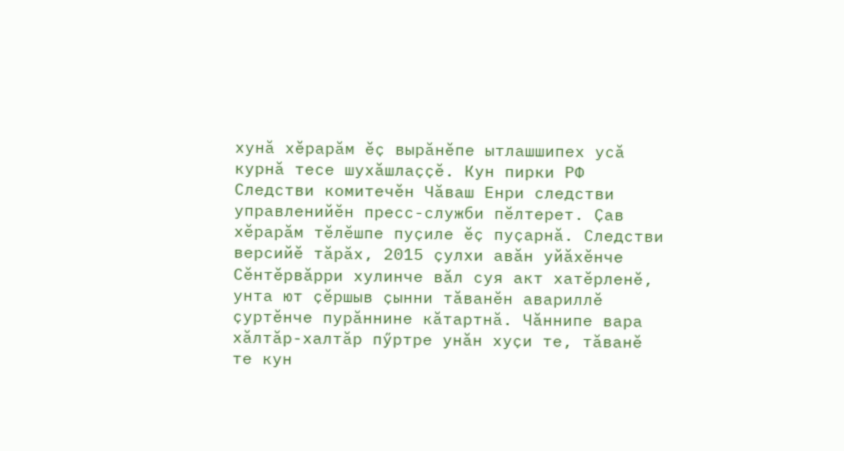хунӑ хӗрарӑм ӗҫ вырӑнӗпе ытлашшипех усӑ курнӑ тесе шухӑшлаҫҫӗ. Кун пирки РФ Следстви комитечӗн Чӑваш Енри следстви управленийӗн пресс-служби пӗлтерет. Ҫав хӗрарӑм тӗлӗшпе пуҫиле ӗҫ пуҫарнӑ. Следстви версийӗ тӑрӑх, 2015 ҫулхи авӑн уйӑхӗнче Сӗнтӗрвӑрри хулинче вӑл суя акт хатӗрленӗ, унта ют ҫӗршыв ҫынни тӑванӗн авариллӗ ҫуртӗнче пурӑннине кӑтартнӑ. Чӑннипе вара хӑлтӑр-халтӑр пӳртре унӑн хуҫи те, тӑванӗ те кун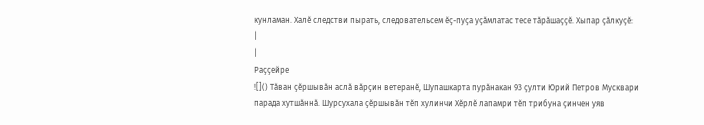кунламан. Халӗ следстви пырать, следовательсем ӗҫ-пуҫа уҫӑмлатас тесе тӑрӑшаҫҫӗ. Хыпар ҫӑлкуҫӗ:
|
|
Раҫҫейре
![]() Тӑван ҫӗршывӑн аслӑ вӑрҫин ветеранӗ, Шупашкарта пурӑнакан 93 ҫулти Юрий Петров Мусквари парада хутшӑннӑ. Шурсухала ҫӗршывӑн тӗп хулинчи Хӗрлӗ лапамри тӗп трибуна ҫинчен уяв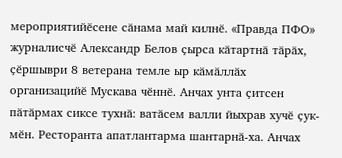мероприятийӗсене сӑнама май килнӗ. «Правда ПФО» журналисчӗ Александр Белов ҫырса кӑтартнӑ тӑрӑх, ҫӗршыври 8 ветерана темле ыр кӑмӑллӑх организацийӗ Мускава чӗннӗ. Анчах унта ҫитсен пӑтӑрмах сиксе тухнӑ: ватӑсем валли йыхрав хучӗ ҫук-мӗн. Ресторанта апатлантарма шантарнӑ-ха. Анчах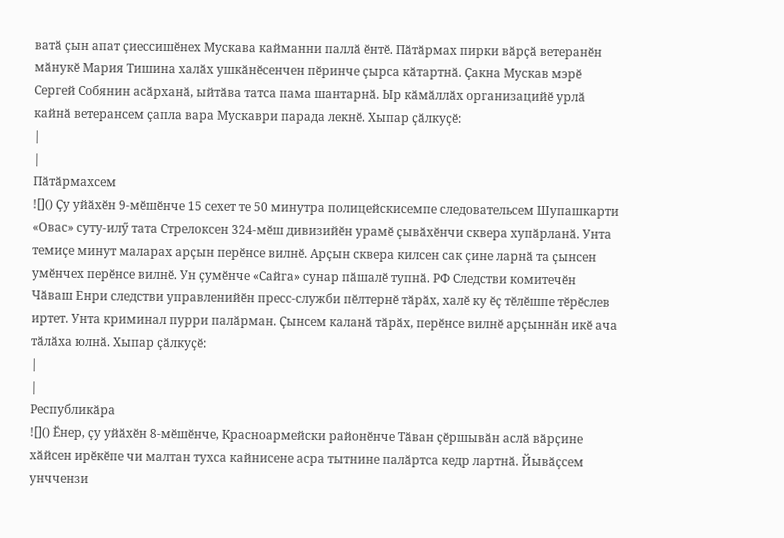ватӑ ҫын апат ҫиессишӗнех Мускава кайманни паллӑ ӗнтӗ. Пӑтӑрмах пирки вӑрҫӑ ветеранӗн мӑнукӗ Мария Тишина халӑх ушкӑнӗсенчен пӗринче ҫырса кӑтартнӑ. Ҫакна Мускав мэрӗ Сергей Собянин асӑрханӑ, ыйтӑва татса пама шантарнӑ. Ыр кӑмӑллӑх организацийӗ урлӑ кайнӑ ветерансем ҫапла вара Мускаври парада лекнӗ. Хыпар ҫӑлкуҫӗ:
|
|
Пӑтӑрмахсем
![]() Ҫу уйӑхӗн 9-мӗшӗнче 15 сехет те 50 минутра полицейскисемпе следовательсем Шупашкарти «Овас» суту-илӳ тата Стрелоксен 324-мӗш дивизийӗн урамӗ ҫывӑхӗнчи сквера хупӑрланӑ. Унта темиҫе минут маларах арҫын перӗнсе вилнӗ. Арҫын сквера килсен сак ҫине ларнӑ та ҫынсен умӗнчех перӗнсе вилнӗ. Ун ҫумӗнче «Сайга» сунар пӑшалӗ тупнӑ. РФ Следстви комитечӗн Чӑваш Енри следстви управленийӗн пресс-служби пӗлтернӗ тӑрӑх, халӗ ку ӗҫ тӗлӗшпе тӗрӗслев иртет. Унта криминал пурри палӑрман. Ҫынсем каланӑ тӑрӑх, перӗнсе вилнӗ арҫыннӑн икӗ ача тӑлӑха юлнӑ. Хыпар ҫӑлкуҫӗ:
|
|
Республикӑра
![]() Ӗнер, ҫу уйӑхӗн 8-мӗшӗнче, Красноармейски районӗнче Тӑван ҫӗршывӑн аслӑ вӑрҫине хӑйсен ирӗкӗпе чи малтан тухса кайнисене асра тытнине палӑртса кедр лартнӑ. Йывӑҫсем унччензи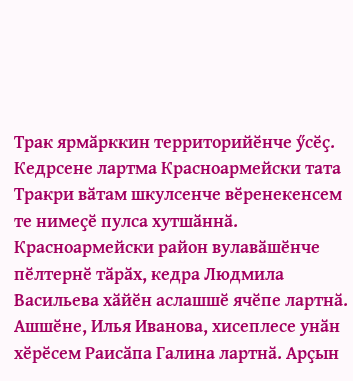Трак ярмӑрккин территорийӗнче ӳсӗҫ. Кедрсене лартма Красноармейски тата Тракри вӑтам шкулсенче вӗренекенсем те нимеҫӗ пулса хутшӑннӑ. Красноармейски район вулавӑшӗнче пӗлтернӗ тӑрӑх, кедра Людмила Васильева хӑйӗн аслашшӗ ячӗпе лартнӑ. Ашшӗне, Илья Иванова, хисеплесе унӑн хӗрӗсем Раисӑпа Галина лартнӑ. Арҫын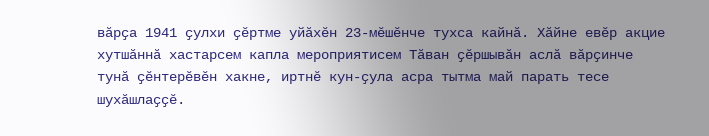вӑрҫа 1941 ҫулхи ҫӗртме уйӑхӗн 23-мӗшӗнче тухса кайнӑ. Хӑйне евӗр акцие хутшӑннӑ хастарсем капла мероприятисем Тӑван ҫӗршывӑн аслӑ вӑрҫинче тунӑ ҫӗнтерӗвӗн хакне, иртнӗ кун-ҫула асра тытма май парать тесе шухӑшлаҫҫӗ.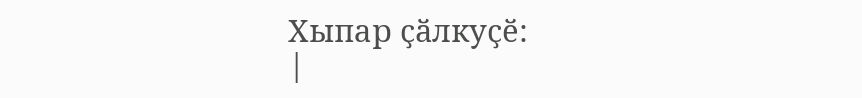Хыпар ҫӑлкуҫӗ:
|